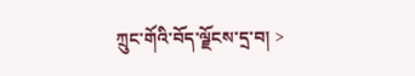ཀྲུང་གོའི་བོད་ལྗོངས་དྲ་བ། >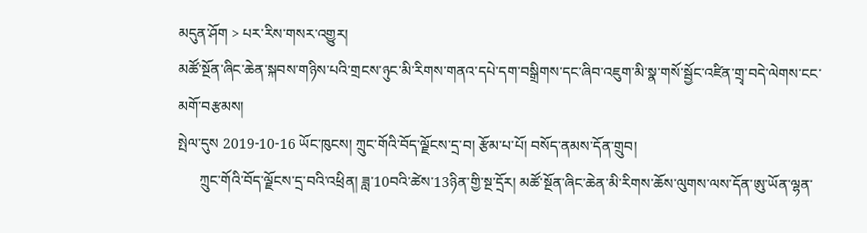མདུན་ཤོག > པར་རིས་གསར་འགྱུར།
མཚོ་སྔོན་ཞིང་ཆེན་སྐབས་གཉིས་པའི་གྲངས་ཉུང་མི་རིགས་གནའ་དཔེ་དག་བསྒྲིགས་དང་ཞིབ་འཇུག་མི་སྣ་གསོ་སྦྱོང་འཛིན་གྲྭ་བདེ་ལེགས་ངང་མགོ་བརྩམས།
སྤེལ་དུས 2019-10-16 ཡོང་ཁུངས། ཀྲུང་གོའི་བོད་ལྗོངས་དྲ་བ། རྩོམ་པ་པོ། བསོད་ནམས་དོན་གྲུབ།
      ཀྲུང་གོའི་བོད་ལྗོངས་དྲ་བའི་འཕྲིན། ཟླ་10བའི་ཚེས་13ཉིན་གྱི་སྔ་དྲོར། མཚོ་སྔོན་ཞིང་ཆེན་མི་རིགས་ཆོས་ལུགས་ལས་དོན་ཨུ་ཡོན་ལྷན་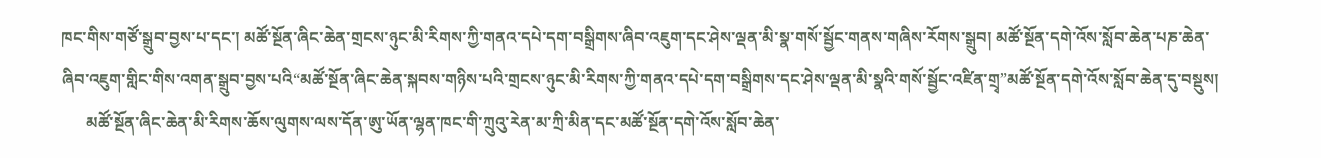ཁང་གིས་གཙོ་སྒྲུབ་བྱས་པ་དང་། མཚོ་སྔོན་ཞིང་ཆེན་གྲངས་ཉུང་མི་རིགས་ཀྱི་གནའ་དཔེ་དག་བསྒྲིགས་ཞིབ་འཇུག་དང་ཤེས་ལྡན་མི་སྣ་གསོ་སྦྱོང་གནས་གཞིས་རོགས་སྒྲུབ། མཚོ་སྔོན་དགེ་འོས་སློབ་ཆེན་པཎ་ཆེན་ཞིབ་འཇུག་གླིང་གིས་འགན་སྒྲུབ་བྱས་པའི“མཚོ་སྔོན་ཞིང་ཆེན་སྐབས་གཉིས་པའི་གྲངས་ཉུང་མི་རིགས་ཀྱི་གནའ་དཔེ་དག་བསྒྲིགས་དང་ཤེས་ལྡན་མི་སྣའི་གསོ་སྦྱོང་འཛིན་གྲྭ”མཚོ་སྔོན་དགེ་འོས་སློབ་ཆེན་དུ་བསྡུས།
      མཚོ་སྔོན་ཞིང་ཆེན་མི་རིགས་ཆོས་ལུགས་ལས་དོན་ཨུ་ཡོན་ལྷན་ཁང་གི་ཀྲུའུ་རེན་མ་ཀྲི་མིན་དང་མཚོ་སྔོན་དགེ་འོས་སློབ་ཆེན་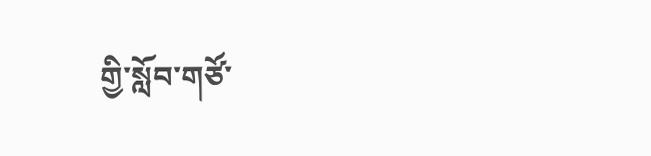གྱི་སློབ་གཙོ་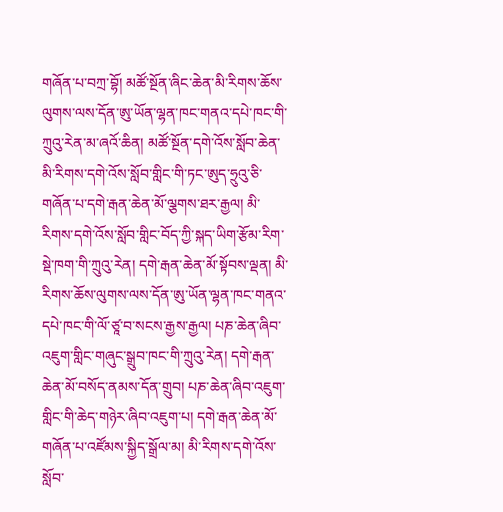གཞོན་པ་བཀྲ་བྷོ། མཚོ་སྔོན་ཞིང་ཆེན་མི་རིགས་ཆོས་ལུགས་ལས་དོན་ཨུ་ཡོན་ལྷན་ཁང་གནའ་དཔེ་ཁང་གི་ཀྲུའུ་རེན་མ་ཞའོ་ཆིན། མཚོ་སྔོན་དགེ་འོས་སློབ་ཆེན་མི་རིགས་དགེ་འོས་སློབ་གླིང་གི་ཏང་ཨུད་ཧྲུའུ་ཅི་གཞོན་པ་དགེ་རྒན་ཆེན་མོ་ལྕགས་ཐར་རྒྱལ། མི་རིགས་དགེ་འོས་སློབ་གླིང་བོད་ཀྱི་སྐད་ཡིག་རྩོམ་རིག་སྡེ་ཁག་གི་ཀྲུའུ་རེན། དགེ་རྒན་ཆེན་མོ་སྟོབས་ལྡན། མི་རིགས་ཆོས་ལུགས་ལས་དོན་ཨུ་ཡོན་ལྷན་ཁང་གནའ་དཔེ་ཁང་གི་ལོ་ཙཱ་བ་སངས་རྒྱས་རྒྱལ། པཎ་ཆེན་ཞིབ་འཇུག་གླིང་གཞུང་སྒྲུབ་ཁང་གི་ཀྲུའུ་རེན། དགེ་རྒན་ཆེན་མོ་བསོད་ནམས་དོན་གྲུབ། པཎ་ཆེན་ཞིབ་འཇུག་གླིང་གི་ཆེད་གཉེར་ཞིབ་འཇུག་པ། དགེ་རྒན་ཆེན་མོ་གཞོན་པ་འཛོམས་སྐྱིད་སྒྲོལ་མ། མི་རིགས་དགེ་འོས་སློབ་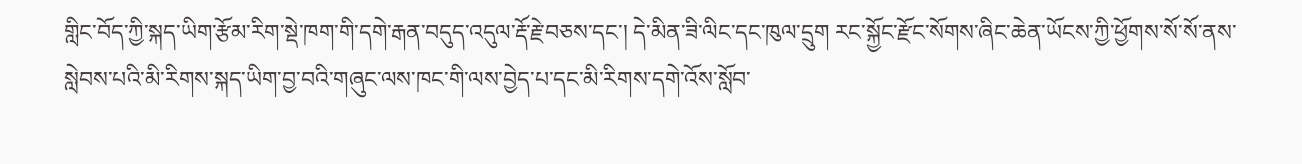གླིང་བོད་ཀྱི་སྐད་ཡིག་རྩོམ་རིག་སྡེ་ཁག་གི་དགེ་རྒན་བདུད་འདུལ་རྡོ་རྗེ་བཅས་དང་། དེ་མིན་ཟི་ལིང་དང་ཁུལ་དྲུག རང་སྐྱོང་རྫོང་སོགས་ཞིང་ཆེན་ཡོངས་ཀྱི་ཕྱོགས་སོ་སོ་ནས་སླེབས་པའི་མི་རིགས་སྐད་ཡིག་བྱ་བའི་གཞུང་ལས་ཁང་གི་ལས་བྱེད་པ་དང་མི་རིགས་དགེ་འོས་སློབ་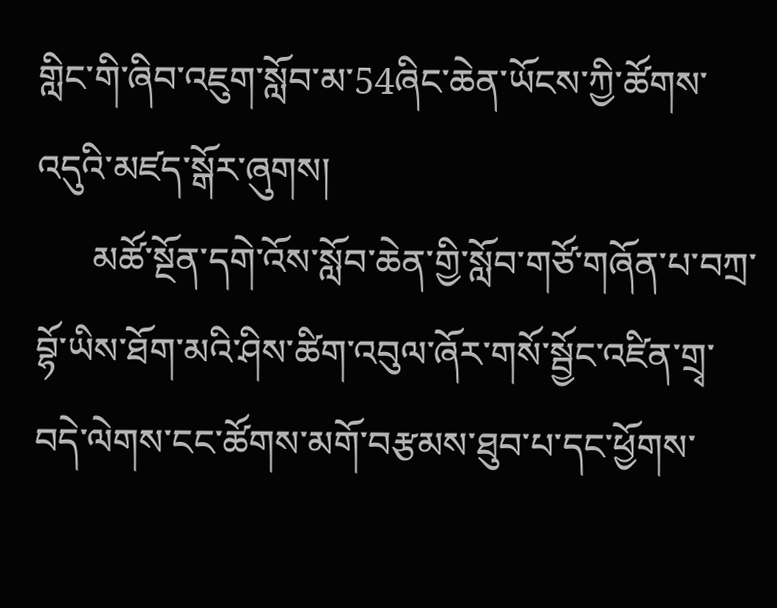གླིང་གི་ཞིབ་འཇུག་སློབ་མ་54ཞིང་ཆེན་ཡོངས་ཀྱི་ཚོགས་འདུའི་མཛད་སྒོར་ཞུགས།
      མཚོ་སྔོན་དགེ་འོས་སློབ་ཆེན་གྱི་སློབ་གཙོ་གཞོན་པ་བཀྲ་བྷོ་ཡིས་ཐོག་མའི་ཤིས་ཚིག་འབུལ་ཞོར་གསོ་སྦྱོང་འཛིན་གྲྭ་བདེ་ལེགས་ངང་ཚོགས་མགོ་བརྩམས་ཐུབ་པ་དང་ཕྱོགས་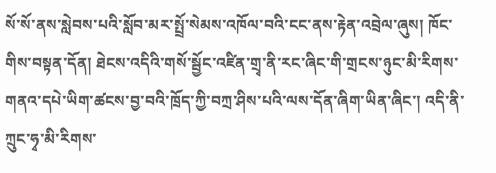སོ་སོ་ནས་སླེབས་པའི་སློབ་མར་སྤྲོ་སེམས་འཁོལ་བའི་ངང་ནས་རྟེན་འབྲེལ་ཞུས། ཁོང་གིས་བསྟན་དོན། ཐེངས་འདིའི་གསོ་སྦྱོང་འཛིན་གྲྭ་ནི་རང་ཞིང་གི་གྲངས་ཉུང་མི་རིགས་གནའ་དཔེ་ཡིག་ཚངས་བྱ་བའི་ཁྲོད་ཀྱི་བཀྲ་ཤིས་པའི་ལས་དོན་ཞིག་ཡིན་ཞིང་། འདི་ནི་ཀྲུང་ཧྭ་མི་རིགས་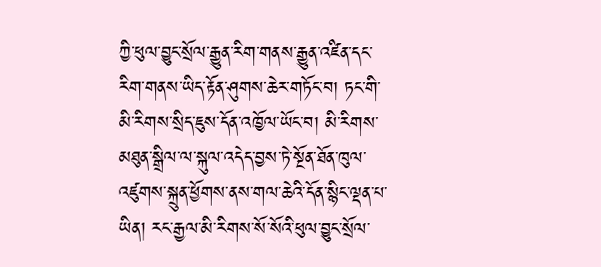ཀྱི་ཕུལ་བྱུང་སྲོལ་རྒྱུན་རིག་གནས་རྒྱུན་འཛིན་དང་རིག་གནས་ཡིད་རྟོན་ཤུགས་ཆེར་གཏོང་བ། ཏང་གི་མི་རིགས་སྲིད་ཇུས་དོན་འཁྱོལ་ཡོང་བ། མི་རིགས་མཐུན་སྒྲིལ་ལ་སྐུལ་འདེད་བྱས་ཏེ་སྔོན་ཐོན་ཁུལ་འཛུགས་སྐྲུན་ཕྱོགས་ནས་གལ་ཆེའི་དོན་སྙིང་ལྡན་པ་ཡིན། རང་རྒྱལ་མི་རིགས་སོ་སོའི་ཕུལ་བྱུང་སྲོལ་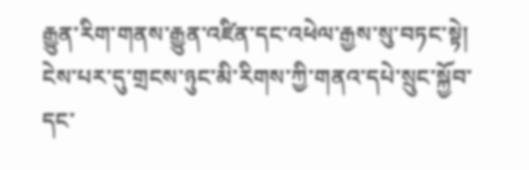རྒྱུན་རིག་གནས་རྒྱུན་འཛིན་དང་འཕེལ་རྒྱས་སུ་བཏང་སྟེ། ངེས་པར་དུ་གྲངས་ཉུང་མི་རིགས་ཀྱི་གནའ་དཔེ་སྲུང་སྐྱོབ་དང་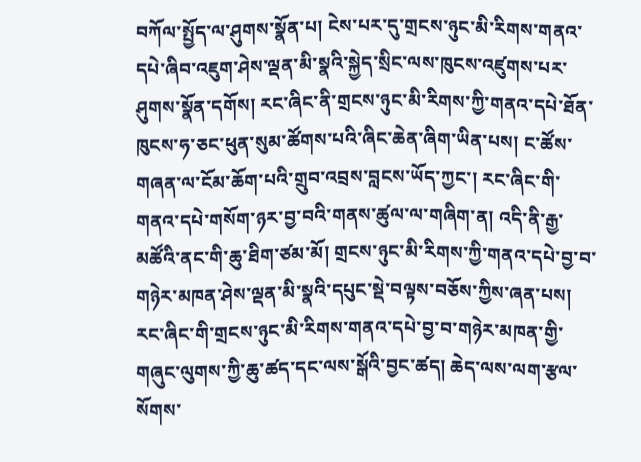བཀོལ་སྤྱོད་ལ་ཤུགས་སྣོན་པ། ངེས་པར་དུ་གྲངས་ཉུང་མི་རིགས་གནའ་དཔེ་ཞིབ་འཇུག་ཤེས་ལྡན་མི་སྣའི་སྐྱེད་སྲིང་ལས་ཁུངས་འཛུགས་པར་ཤུགས་སྣོན་དགོས། རང་ཞིང་ནི་གྲངས་ཉུང་མི་རིགས་ཀྱི་གནའ་དཔེ་ཐོན་ཁུངས་ཧ་ཅང་ཕུན་སུམ་ཚོགས་པའི་ཞིང་ཆེན་ཞིག་ཡིན་པས། ང་ཚོས་གཞན་ལ་ངོམ་ཆོག་པའི་གྲུབ་འབྲས་བླངས་ཡོད་ཀྱང་། རང་ཞིང་གི་གནའ་དཔེ་གསོག་ཉར་བྱ་བའི་གནས་ཚུལ་ལ་གཞིག་ན། འདི་ནི་རྒྱ་མཚོའི་ནང་གི་ཆུ་ཐིག་ཙམ་མོ། གྲངས་ཉུང་མི་རིགས་ཀྱི་གནའ་དཔེ་བྱ་བ་གཉེར་མཁན་ཤེས་ལྡན་མི་སྣའི་དཔུང་སྡེ་བལྟས་བཅོས་ཀྱིས་ཞན་པས། རང་ཞིང་གི་གྲངས་ཉུང་མི་རིགས་གནའ་དཔེ་བྱ་བ་གཉེར་མཁན་གྱི་གཞུང་ལུགས་ཀྱི་ཆུ་ཚད་དང་ལས་སྒོའི་བྱང་ཚད། ཆེད་ལས་ལག་རྩལ་སོགས་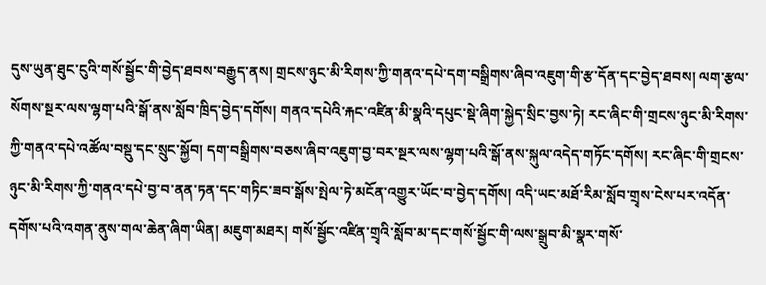དུས་ཡུན་ཐུང་ངུའི་གསོ་སྦྱོང་གི་བྱེད་ཐབས་བརྒྱུད་ནས། གྲངས་ཉུང་མི་རིགས་ཀྱི་གནའ་དཔེ་དག་བསྒྲིགས་ཞིབ་འཇུག་གི་རྩ་དོན་དང་བྱེད་ཐབས། ལག་རྩལ་སོགས་སྔར་ལས་ལྷག་པའི་སྒོ་ནས་སློབ་ཁྲིད་བྱེད་དགོས། གནའ་དཔེའི་རྐང་འཛིན་མི་སྣའི་དཔུང་སྡེ་ཞིག་སྐྱེད་སྲིང་བྱས་ཏེ། རང་ཞིང་གི་གྲངས་ཉུང་མི་རིགས་ཀྱི་གནའ་དཔེ་འཚོལ་བསྡུ་དང་སྲུང་སྐྱོབ། དག་བསྒྲིགས་བཅས་ཞིབ་འཇུག་བྱ་བར་སྔར་ལས་ལྷག་པའི་སྒོ་ནས་སྐུལ་འདེད་གཏོང་དགོས། རང་ཞིང་གི་གྲངས་ཉུང་མི་རིགས་ཀྱི་གནའ་དཔེ་བྱ་བ་ནན་ཏན་དང་གཏིང་ཟབ་སྒོས་སྤེལ་ཏེ་མངོན་འགྱུར་ཡོང་བ་བྱེད་དགོས། འདི་ཡང་མཐོ་རིམ་སློབ་གྲྭས་ངེས་པར་འདོན་དགོས་པའི་འགན་ནུས་གལ་ཆེན་ཞིག་ཡིན། མཇུག་མཐར། གསོ་སྦྱོང་འཛིན་གྲྭའི་སློབ་མ་དང་གསོ་སྦྱོང་གི་ལས་སྒྲུབ་མི་སྣར་གསོ་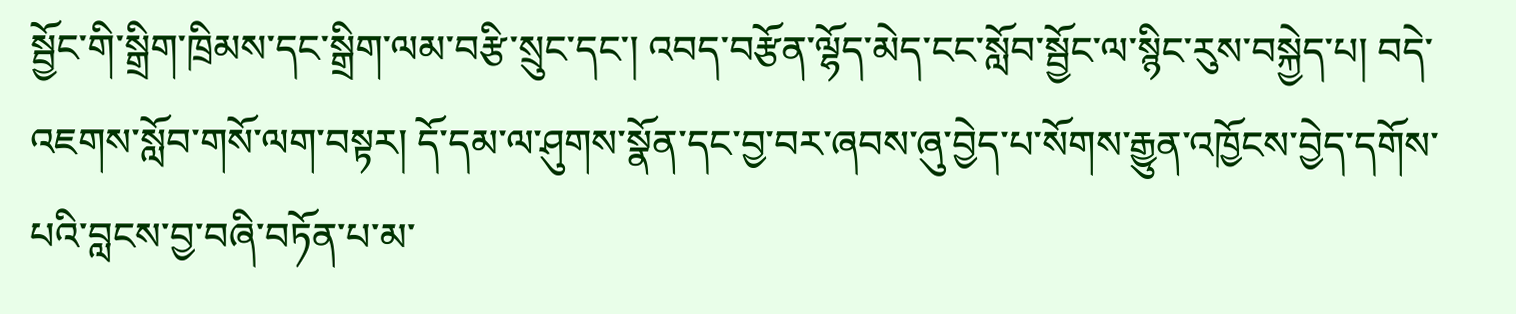སྦྱོང་གི་སྒྲིག་ཁྲིམས་དང་སྒྲིག་ལམ་བརྩི་སྲུང་དང་། འབད་བརྩོན་ལྷོད་མེད་ངང་སློབ་སྦྱོང་ལ་སྙིང་རུས་བསྐྱེད་པ། བདེ་འཇགས་སློབ་གསོ་ལག་བསྟར། དོ་དམ་ལ་ཤུགས་སྣོན་དང་བྱ་བར་ཞབས་ཞུ་བྱེད་པ་སོགས་རྒྱུན་འཁྱོངས་བྱེད་དགོས་པའི་བླངས་བྱ་བཞི་བཏོན་པ་མ་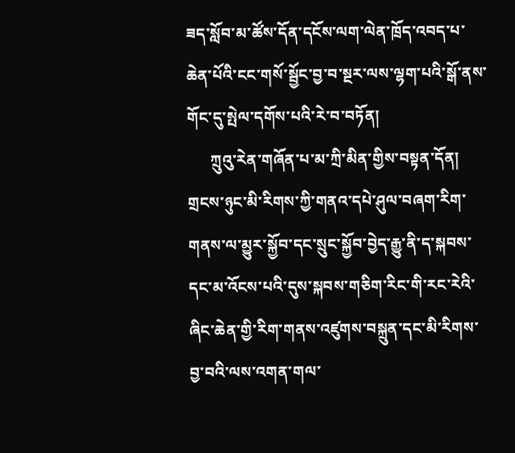ཟད་སློབ་མ་ཚོས་དོན་དངོས་ལག་ལེན་ཁྲོད་འབད་པ་ཆེན་པོའི་ངང་གསོ་སྦྱོང་བྱ་བ་སྔར་ལས་ལྷག་པའི་སྒོ་ནས་གོང་དུ་སྤེལ་དགོས་པའི་རེ་བ་བཏོན།
      ཀྲུའུ་རེན་གཞོན་པ་མ་ཀྲི་མིན་གྱིས་བསྟན་དོན། གྲངས་ཉུང་མི་རིགས་ཀྱི་གནའ་དཔེ་ཤུལ་བཞག་རིག་གནས་ལ་མྱུར་སྐྱོབ་དང་སྲུང་སྐྱོབ་བྱེད་རྒྱུ་ནི་ད་སྐབས་དང་མ་འོངས་པའི་དུས་སྐབས་གཅིག་རིང་གི་རང་རེའི་ཞིང་ཆེན་གྱི་རིག་གནས་འཛུགས་བསྐྲུན་དང་མི་རིགས་བྱ་བའི་ལས་འགན་གལ་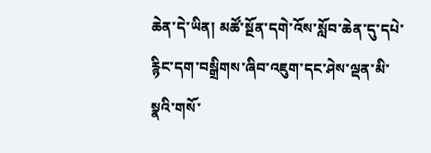ཆེན་དེ་ཡིན། མཚོ་སྔོན་དགེ་འོས་སློབ་ཆེན་དུ་དཔེ་རྙིང་དག་བསྒྲིགས་ཞིབ་འཇུག་དང་ཤེས་ལྡན་མི་སྣའི་གསོ་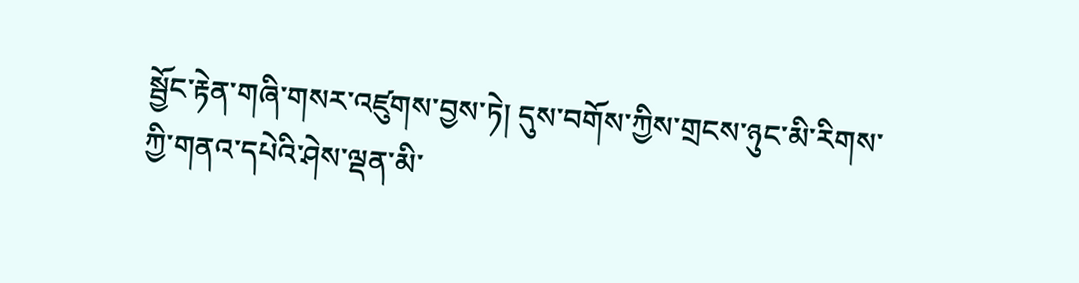སྦྱོང་རྟེན་གཞི་གསར་འཛུགས་བྱས་ཏེ། དུས་བགོས་ཀྱིས་གྲངས་ཉུང་མི་རིགས་ཀྱི་གནའ་དཔེའི་ཤེས་ལྡན་མི་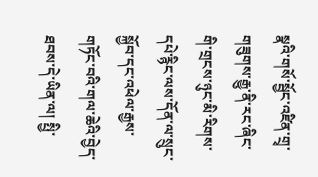སྣའི་གསོ་སྦྱོང་འཛིན་གྲྭ་གཟུགས་རྒྱུ་ནི་རང་ཞིང་གི་གྲངས་ཉུང་མི་རིགས་དཔེ་རྙིང་ལས་དོན་ལ་སྲུང་སྐྱོབ་དང་འཕེལ་རྒྱས་གཏོང་བའི་གལ་ཆེའི་བྱེད་ཐབས་དེ་ཡིན་ལ། སྤྱི་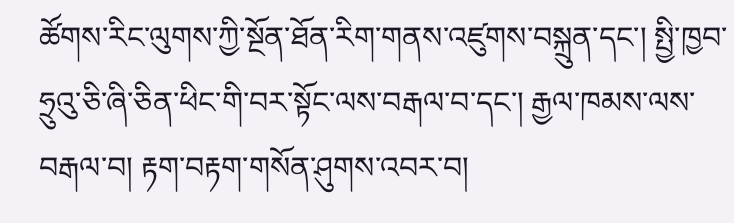ཚོགས་རིང་ལུགས་ཀྱི་སྔོན་ཐོན་རིག་གནས་འཛུགས་བསྐྲུན་དང་། སྤྱི་ཁྱབ་ཧྲུའུ་ཅི་ཞི་ཅིན་ཕིང་གི་བར་སྟོང་ལས་བརྒལ་བ་དང་། རྒྱལ་ཁམས་ལས་བརྒལ་བ། རྟག་བརྟག་གསོན་ཤུགས་འབར་བ།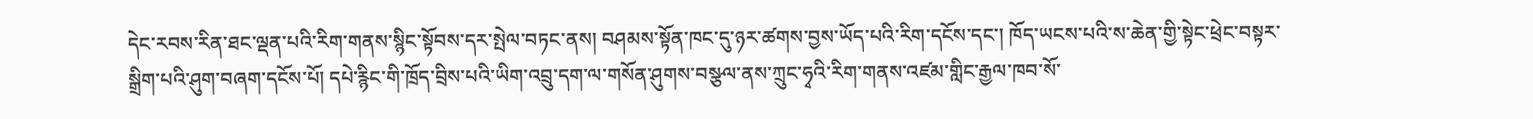དེང་རབས་རིན་ཐང་ལྡན་པའི་རིག་གནས་སྙིང་སྟོབས་དར་སྤེལ་བཏང་ནས། བཤམས་སྟོན་ཁང་དུ་ཉར་ཚགས་བྱས་ཡོད་པའི་རིག་དངོས་དང་། ཁོད་ཡངས་པའི་ས་ཆེན་གྱི་སྟེང་ཕྲེང་བསྟར་སྒྲིག་པའི་ཤུག་བཞག་དངོས་པོ། དཔེ་རྙིང་གི་ཁྲོད་བྲིས་པའི་ཡིག་འབྲུ་དག་ལ་གསོན་ཤུགས་བསྩལ་ནས་ཀྲུང་ཧྭའི་རིག་གནས་འཛམ་གླིང་རྒྱལ་ཁབ་སོ་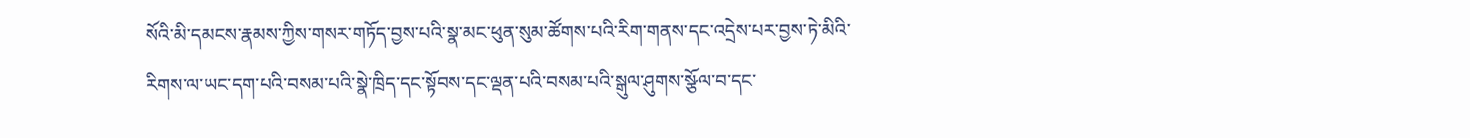སོའི་མི་དམངས་རྣམས་ཀྱིས་གསར་གཏོད་བྱས་པའི་སྣ་མང་ཕུན་སུམ་ཚོགས་པའི་རིག་གནས་དང་འདྲེས་པར་བྱས་ཏེ་མིའི་རིགས་ལ་ཡང་དག་པའི་བསམ་པའི་སྣེ་ཁྲིད་དང་སྟོབས་དང་ལྡན་པའི་བསམ་པའི་སྒུལ་ཤུགས་སྩོལ་བ་དང་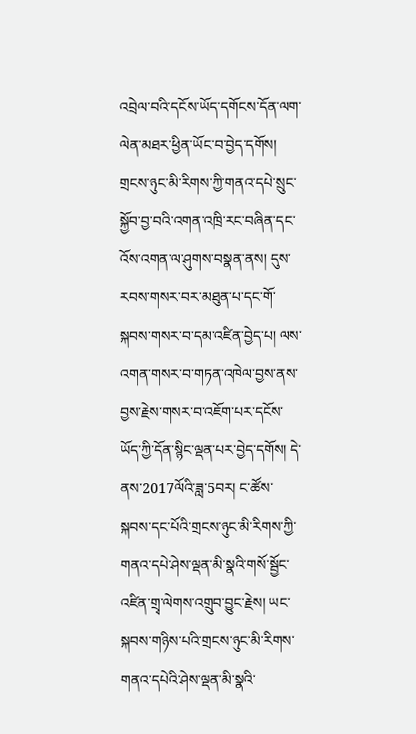འབྲེལ་བའི་དངོས་ཡོད་དགོངས་དོན་ལག་ལེན་མཐར་ཕྱིན་ཡོང་བ་བྱེད་དགོས། གྲངས་ཉུང་མི་རིགས་ཀྱི་གནའ་དཔེ་སྲུང་སྐྱོབ་བྱ་བའི་འགན་འཁྲི་རང་བཞིན་དང་འོས་འགན་ལ་ཤུགས་བསྣན་ནས། དུས་རབས་གསར་བར་མཐུན་པ་དང་གོ་སྐབས་གསར་བ་དམ་འཛིན་བྱེད་པ། ལས་འགན་གསར་བ་གཏན་འཁེལ་བྱས་ནས་བྱས་རྗེས་གསར་བ་འཇོག་པར་དངོས་ཡོད་ཀྱི་དོན་སྙིང་ལྡན་པར་བྱེད་དགོས། དེ་ནས་2017ལོའི་ཟླ་5བར། ང་ཚོས་སྐབས་དང་པོའི་གྲངས་ཉུང་མི་རིགས་ཀྱི་གནའ་དཔེ་ཤེས་ལྡན་མི་སྣའི་གསོ་སྦྱོང་འཛིན་གྲྭ་ལེགས་འགྲུབ་བྱུང་རྗེས། ཡང་སྐབས་གཉིས་པའི་གྲངས་ཉུང་མི་རིགས་གནའ་དཔེའི་ཤེས་ལྡན་མི་སྣའི་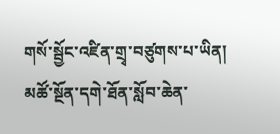གསོ་སྦྱོང་འཛིན་གྲྭ་བཙུགས་པ་ཡིན། མཚོ་སྔོན་དགེ་ཐོན་སློབ་ཆེན་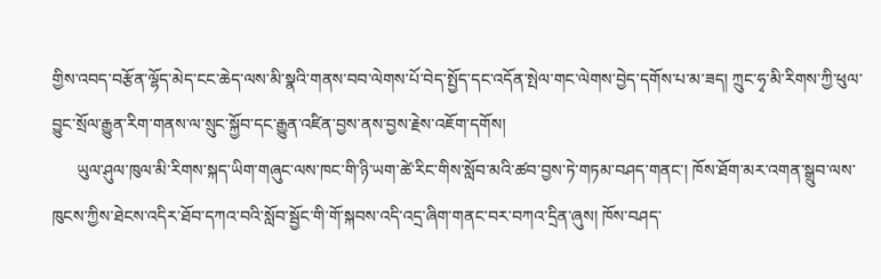གྱིས་འབད་བརྩོན་ལྷོད་མེད་ངང་ཆེད་ལས་མི་སྣའི་གནས་བབ་ལེགས་པོ་བེད་སྤྱོད་དང་འདོན་སྤེལ་གང་ལེགས་བྱེད་དགོས་པ་མ་ཟད། ཀྲུང་ཧྭ་མི་རིགས་ཀྱི་ཕུལ་བྱུང་སྲོལ་རྒྱུན་རིག་གནས་ལ་སྲུང་སྐྱོབ་དང་རྒྱུན་འཛིན་བྱས་ནས་བྱས་རྗེས་འཇོག་དགོས།
      ཡུལ་ཤུལ་ཁུལ་མི་རིགས་སྐད་ཡིག་གཞུང་ལས་ཁང་གི་ཉི་ཡག་ཚེ་རིང་གིས་སློབ་མའི་ཚབ་བྱས་ཏེ་གཏམ་བཤད་གནང་། ཁོས་ཐོག་མར་འགན་སྒྲུབ་ལས་ཁུངས་ཀྱིས་ཐེངས་འདིར་ཐོབ་དཀའ་བའི་སློབ་སྦྱོང་གི་གོ་སྐབས་འདི་འདྲ་ཞིག་གནང་བར་བཀའ་དྲིན་ཞུས། ཁོས་བཤད་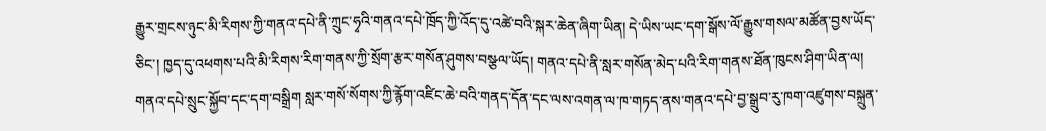རྒྱུར་གྲངས་ཉུང་མི་རིགས་ཀྱི་གནའ་དཔེ་ནི་ཀྲུང་ཧྭའི་གནའ་དཔེ་ཁྲོད་ཀྱི་འོད་དུ་འཚེ་བའི་སྐར་ཆེན་ཞིག་ཡིན། དེ་ཡིས་ཡང་དག་སྒོས་ལོ་རྒྱུས་གསལ་མཚོན་བྱས་ཡོད་ཅིང་། ཁྱད་དུ་འཕགས་པའི་མི་རིགས་རིག་གནས་ཀྱི་སྲོག་རྩར་གསོན་ཤུགས་བསྩལ་ཡོད། གནའ་དཔེ་ནི་སླར་གསོན་མེད་པའི་རིག་གནས་ཐོན་ཁུངས་ཤིག་ཡིན་ལ། གནའ་དཔེ་སྲུང་སྐྱོབ་དང་དག་བསྒྲིག སླར་གསོ་སོགས་ཀྱི་རྙོག་འཛིང་ཆེ་བའི་གནད་དོན་དང་ལས་འགན་ལ་ཁ་གཏད་ནས་གནའ་དཔེ་བྱ་སྒྲུབ་རུ་ཁག་འཛུགས་བསྐྲུན་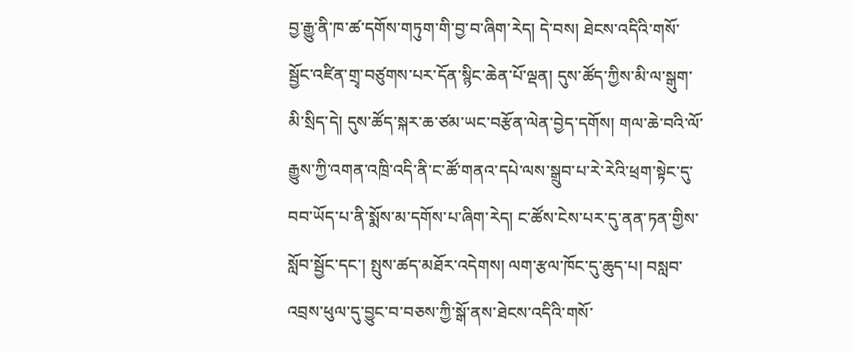བྱ་རྒྱུ་ནི་ཁ་ཚ་དགོས་གཏུག་གི་བྱ་བ་ཞིག་རེད། དེ་བས། ཐེངས་འདིའི་གསོ་སྦྱོང་འཛིན་གྲྭ་བཙུགས་པར་དོན་སྙིང་ཆེན་པོ་ལྡན། དུས་ཚོད་ཀྱིས་མི་ལ་སྒུག་མི་སྲིད་དེ། དུས་ཚོད་སྐར་ཆ་ཙམ་ཡང་བརྩོན་ལེན་བྱེད་དགོས། གལ་ཆེ་བའི་ལོ་རྒྱུས་ཀྱི་འགན་འཁྲི་འདི་ནི་ང་ཚོ་གནའ་དཔེ་ལས་སྒྲུབ་པ་རེ་རེའི་ཕྲག་སྟེང་དུ་བབ་ཡོད་པ་ནི་སྨོས་མ་དགོས་པ་ཞིག་རེད། ང་ཚོས་ངེས་པར་དུ་ནན་ཏན་གྱིས་སློབ་སྦྱོང་དང་། སྤུས་ཚད་མཐོར་འདེགས། ལག་རྩལ་ཁོང་དུ་ཆུད་པ། བསླབ་འབྲས་ཕུལ་དུ་བྱུང་བ་བཅས་ཀྱི་སྒོ་ནས་ཐེངས་འདིའི་གསོ་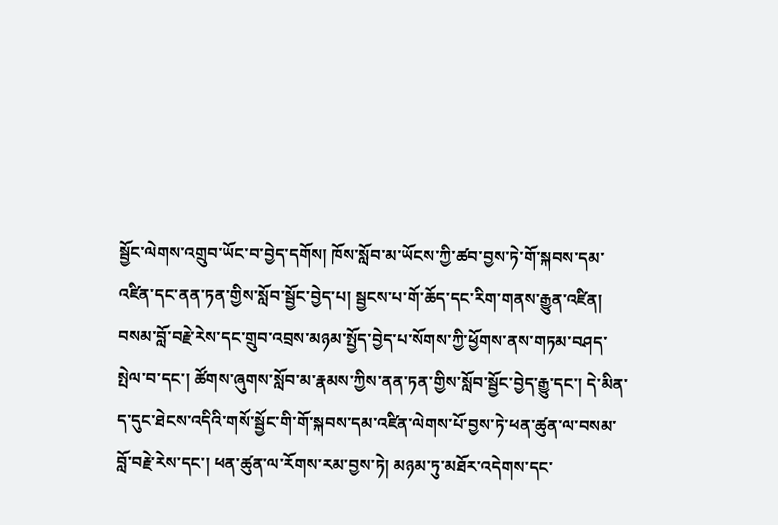སྦྱོང་ལེགས་འགྲུབ་ཡོང་བ་བྱེད་དགོས། ཁོས་སློབ་མ་ཡོངས་ཀྱི་ཚབ་བྱས་ཏེ་གོ་སྐབས་དམ་འཛིན་དང་ནན་ཏན་གྱིས་སློབ་སྦྱོང་བྱེད་པ། སྦྱངས་པ་གོ་ཆོད་དང་རིག་གནས་རྒྱུན་འཛིན། བསམ་བློ་བརྗེ་རེས་དང་གྲུབ་འབྲས་མཉམ་སྤྱོད་བྱེད་པ་སོགས་ཀྱི་ཕྱོགས་ནས་གཏམ་བཤད་སྤེལ་བ་དང་། ཚོགས་ཞུགས་སློབ་མ་རྣམས་ཀྱིས་ནན་ཏན་གྱིས་སློབ་སྦྱོང་བྱེད་རྒྱུ་དང་། དེ་མིན་ད་དུང་ཐེངས་འདིའི་གསོ་སྦྱོང་གི་གོ་སྐབས་དམ་འཛིན་ལེགས་པོ་བྱས་ཏེ་ཕན་ཚུན་ལ་བསམ་བློ་བརྗེ་རེས་དང་། ཕན་ཚུན་ལ་རོགས་རམ་བྱས་ཏེ། མཉམ་ཏུ་མཐོར་འདེགས་དང་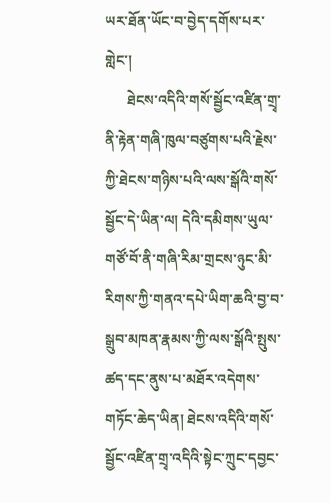ཡར་ཐོན་ཡོང་བ་བྱེད་དགོས་པར་གླེང་།
      ཐེངས་འདིའི་གསོ་སྦྱོང་འཛིན་གྲྭ་ནི་རྟེན་གཞི་ཁུལ་བཙུགས་པའི་རྗེས་ཀྱི་ཐེངས་གཉིས་པའི་ལས་སྒོའི་གསོ་སྦྱོང་དེ་ཡིན་ལ། དེའི་དམིགས་ཡུལ་གཙོ་བོ་ནི་གཞི་རིམ་གྲངས་ཉུང་མི་རིགས་ཀྱི་གནའ་དཔེ་ཡིག་ཆའི་བྱ་བ་སྒྲུབ་མཁན་རྣམས་ཀྱི་ལས་སྒོའི་སྤུས་ཚད་དང་ནུས་པ་མཐོར་འདེགས་གཏོང་ཆེད་ཡིན། ཐེངས་འདིའི་གསོ་སྦྱོང་འཛིན་གྲྭ་འདིའི་སྟེང་ཀྲུང་དབྱང་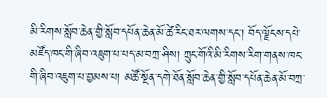མི་རིགས་སློབ་ཆེན་གྱི་སློབ་དཔོན་ཆེན་མོ་ཚེ་རིང་ཐར་ལགས་དང་། བོད་ལྗོངས་དཔེ་མཛོད་ཁང་གི་ཞིབ་འཇུག་པ་པད་མ་བཀྲ་ཤིས། ཀྲུང་གོའི་མི་རིགས་རིག་གནས་ཁང་གི་ཞིབ་འཇུག་པ་བྱམས་པ། མཚོ་སྔོན་དགེ་ཐོན་སློབ་ཆེན་གྱི་སློབ་དཔོན་ཆེན་མོ་བཀྲ་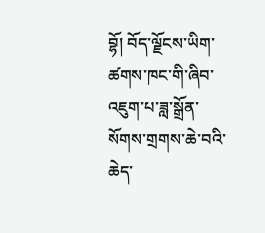བྷོ། བོད་ལྗོངས་ཡིག་ཚགས་ཁང་གི་ཞིབ་འཇུག་པ་ཟླ་སྒྲོན་སོགས་གྲགས་ཆེ་བའི་ཆེད་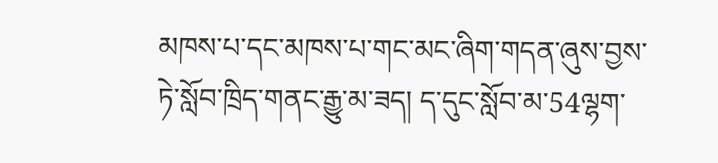མཁས་པ་དང་མཁས་པ་གང་མང་ཞིག་གདན་ཞུས་བྱས་ཏེ་སློབ་ཁྲིད་གནང་རྒྱུ་མ་ཟད། ད་དུང་སློབ་མ་54ལྷག་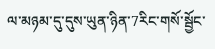ལ་མཉམ་དུ་དུས་ཡུན་ཉིན་7རིང་གསོ་སྦྱོང་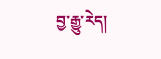བྱ་རྒྱུ་རེད།